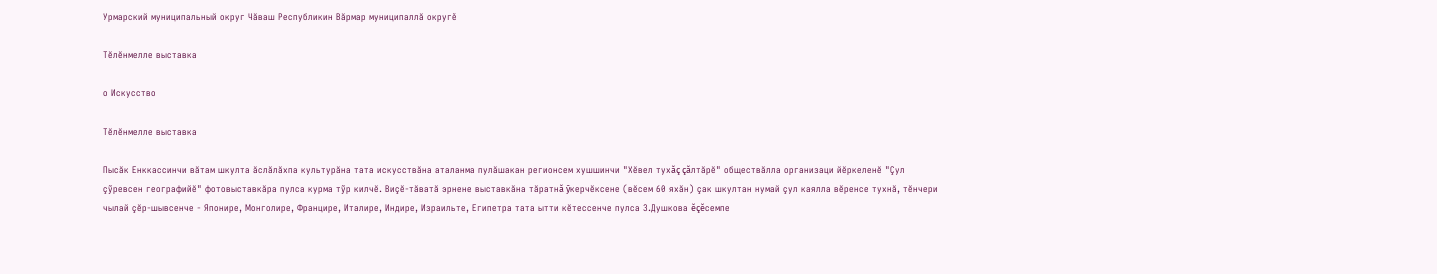Урмарский муниципальный округ Чăваш Республикин Вăрмар муниципаллă округě

Тĕлĕнмелле выставка

о Искусство

Тĕлĕнмелле выставка

Пысăк Енккассинчи вăтам шкулта ăслăлăхпа культурăна тата искусствăна аталанма пулăшакан регионсем хушшинчи "Хĕвел тухăç çăлтăрĕ" обществăлла организаци йĕркеленĕ "Çул çỹревсен географийĕ" фотовыставкăра пулса курма тỹр килчĕ. Виçĕ-тăватă эрнене выставкăна тăратнă ỹкерчĕксене (вĕсем 60 яхăн) çак шкултан нумай çул каялла вĕренсе тухнă, тĕнчери чылай çĕр-шывсенче - Японире, Монголире, Францире, Италире, Индире, Израильте, Египетра тата ытти кĕтессенче пулса З.Душкова ĕçĕсемпе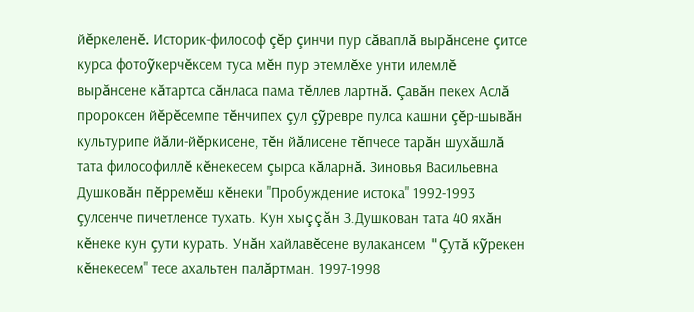йĕркеленĕ. Историк-философ çĕр çинчи пур сăваплă вырăнсене çитсе курса фотоỹкерчĕксем туса мĕн пур этемлĕхе унти илемлĕ вырăнсене кăтартса сăнласа пама тĕллев лартнă. Çавăн пекех Аслă пророксен йĕрĕсемпе тĕнчипех çул çỹревре пулса кашни çĕр-шывăн культурипе йăли-йĕркисене, тĕн йăлисене тĕпчесе тарăн шухăшлă тата философиллĕ кĕнекесем çырса кăларнă. Зиновья Васильевна Душковăн пĕрремĕш кĕнеки "Пробуждение истока" 1992-1993 çулсенче пичетленсе тухать. Кун хыççăн З.Душкован тата 40 яхăн кĕнеке кун çути курать. Унăн хайлавĕсене вулакансем "Çутă кỹрекен кĕнекесем" тесе ахальтен палăртман. 1997-1998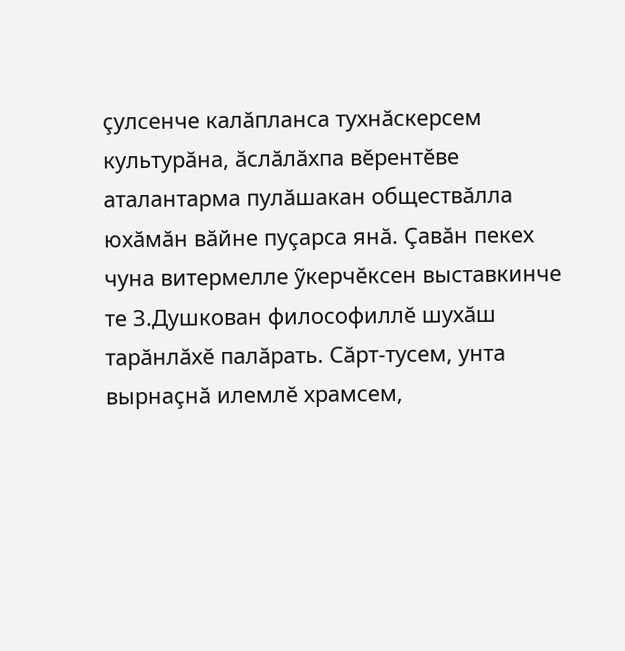çулсенче калăпланса тухнăскерсем культурăна, ăслăлăхпа вĕрентĕве аталантарма пулăшакан обществăлла юхăмăн вăйне пуçарса янă. Çавăн пекех чуна витермелле ỹкерчĕксен выставкинче те З.Душкован философиллĕ шухăш тарăнлăхĕ палăрать. Сăрт-тусем, унта вырнаçнă илемлĕ храмсем,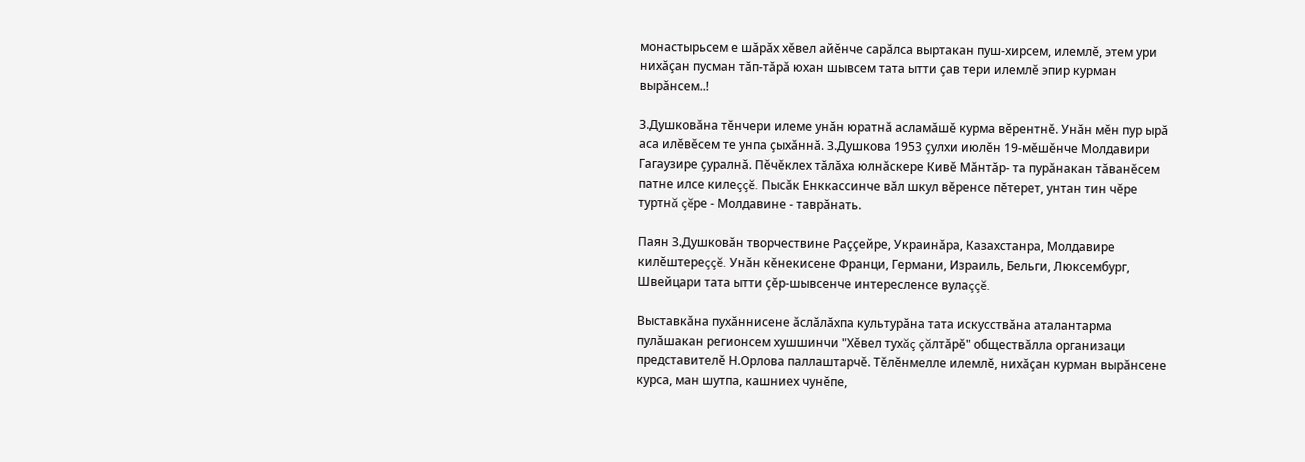монастырьсем е шăрăх хĕвел айĕнче сарăлса выртакан пуш-хирсем, илемлĕ, этем ури нихăçан пусман тăп-тăрă юхан шывсем тата ытти çав тери илемлĕ эпир курман вырăнсем..!

З.Душковăна тĕнчери илеме унăн юратнă асламăшĕ курма вĕрентнĕ. Унăн мĕн пур ырă аса илĕвĕсем те унпа çыхăннă. З.Душкова 1953 çулхи июлĕн 19-мĕшĕнче Молдавири Гагаузире çуралнă. Пĕчĕклех тăлăха юлнăскере Кивĕ Мăнтăр- та пурăнакан тăванĕсем патне илсе килеççĕ. Пысăк Енккассинче вăл шкул вĕренсе пĕтерет, унтан тин чĕре туртнă çĕре - Молдавине - таврăнать.

Паян З.Душковăн творчествине Раççейре, Украинăра, Казахстанра, Молдавире килĕштереççĕ. Унăн кĕнекисене Франци, Германи, Израиль, Бельги, Люксембург, Швейцари тата ытти çĕр-шывсенче интересленсе вулаççĕ.

Выставкăна пухăннисене ăслăлăхпа культурăна тата искусствăна аталантарма пулăшакан регионсем хушшинчи "Хĕвел тухăç çăлтăрĕ" обществăлла организаци представителĕ Н.Орлова паллаштарчĕ. Тĕлĕнмелле илемлĕ, нихăçан курман вырăнсене курса, ман шутпа, кашниех чунĕпе,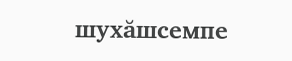шухăшсемпе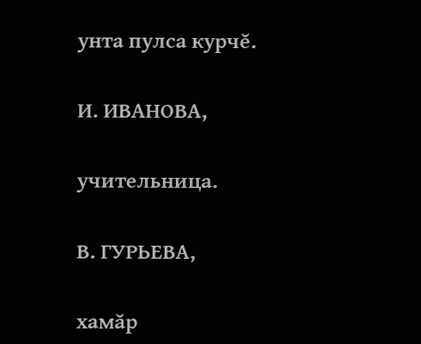унта пулса курчĕ.

И. ИВАНОВА,

учительница.

В. ГУРЬЕВА,

хамăр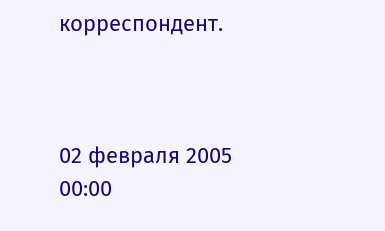корреспондент.



02 февраля 2005
00:00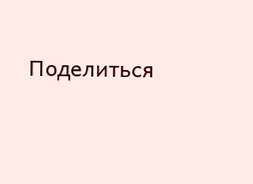Поделиться